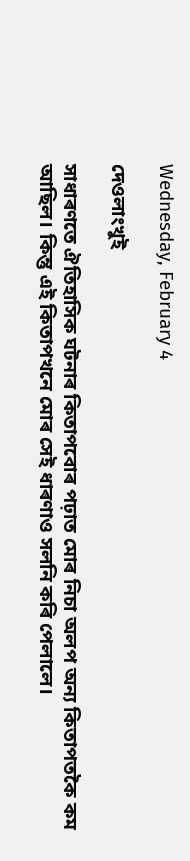Wednesday, February 4

দেওলাংখুই

সাধাৰণতে ঐতিহাসিক ঘটনাৰ কিতাপবোৰ পঢ়াত মোৰ নিচা অলপ অন্য কিতাপতকৈ কম আছিল। কিন্তু এই কিতাপখনে মোৰ সেই ধাৰণাও সলনি কৰি পেলালে।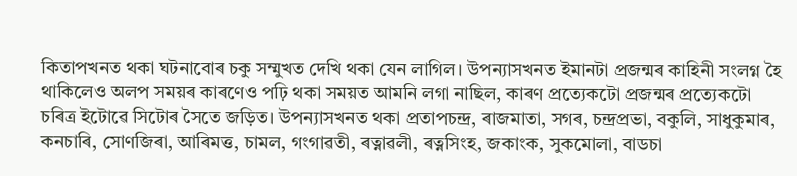কিতাপখনত থকা ঘটনাবোৰ চকু সম্মুখত দেখি থকা যেন লাগিল। উপন্যাসখনত ইমানটা প্ৰজন্মৰ কাহিনী সংলগ্ন হৈ থাকিলেও অলপ সময়ৰ কাৰণেও পঢ়ি থকা সময়ত আমনি লগা নাছিল, কাৰণ প্ৰত্যেকটো প্ৰজন্মৰ প্ৰত্যেকটো চৰিত্ৰ ইটোৱে সিটোৰ সৈতে জড়িত। উপন্যাসখনত থকা প্ৰতাপচন্দ্ৰ, ৰাজমাতা, সগৰ, চন্দ্ৰপ্ৰভা, বকুলি, সাধুকুমাৰ, কনচাৰি, সোণজিৰা, আৰিমত্ত, চামল, গংগাৱতী, ৰত্নাৱলী, ৰত্নসিংহ, জকাংক, সুকমোলা, বাডচা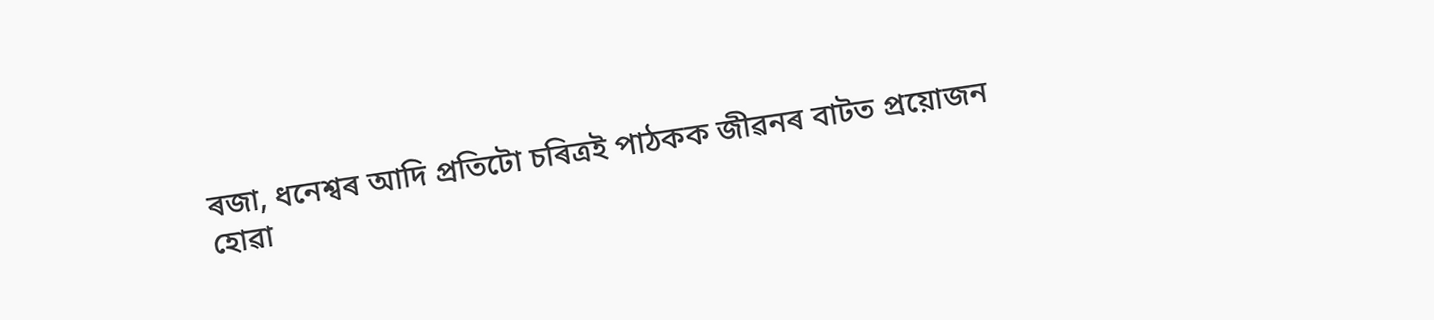ৰজা, ধনেশ্বৰ আদি প্ৰতিটো চৰিত্ৰই পাঠকক জীৱনৰ বাটত প্ৰয়োজন হোৱা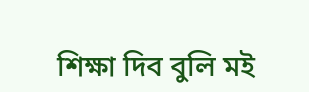শিক্ষা দিব বুলি মই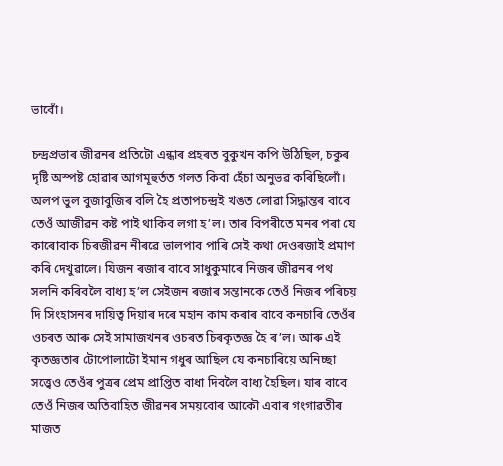ভাবোঁ।

চন্দ্ৰপ্ৰভাৰ জীৱনৰ প্ৰতিটো এন্ধাৰ প্ৰহৰত বুকুখন কপি উঠিছিল, চকুৰ দৃষ্টি অস্পষ্ট হোৱাৰ আগমূহুৰ্তত গলত কিবা হেঁচা অনুভৱ কৰিছিলোঁ। অলপ ভুল বুজাবুজিৰ বলি হৈ প্ৰতাপচন্দ্ৰই খঙত লোৱা সিদ্ধান্তৰ বাবে তেওঁ আজীৱন কষ্ট পাই থাকিব লগা হ’ল। তাৰ বিপৰীতে মনৰ পৰা‌ যে কাৰোবাক চিৰজীৱন নীৰৱে ভালপাব পাৰি সেই কথা দেওৰজাই প্ৰমাণ কৰি দেখুৱালে। যিজন ৰজাৰ বাবে সাধুকুমাৰে নিজৰ জীৱনৰ পথ সলনি কৰিবলৈ বাধ্য হ’ল সেইজন ৰজাৰ সন্তানকে তেওঁ নিজৰ পৰিচয় দি সিংহাসনৰ দায়িত্ব দিয়াৰ দৰে মহান কাম কৰাৰ বাবে কনচাৰি তেওঁৰ ওচৰত আৰু সেই সামাজখনৰ ওচৰত চিৰকৃতজ্ঞ হৈ ৰ’ল। আৰু এই কৃতজ্ঞতাৰ টোপোলাটো ইমান গধুৰ আছিল যে কনচাৰিয়ে অনিচ্ছা সত্ত্বেও তেওঁৰ পুত্ৰৰ প্ৰেম প্ৰাপ্তিত বাধা দিবলৈ বাধ্য হৈছিল। যাৰ বাবে তেওঁ নিজৰ অতিবাহিত জীৱনৰ সময়বোৰ আকৌ এবাৰ গংগাৱতীৰ মাজত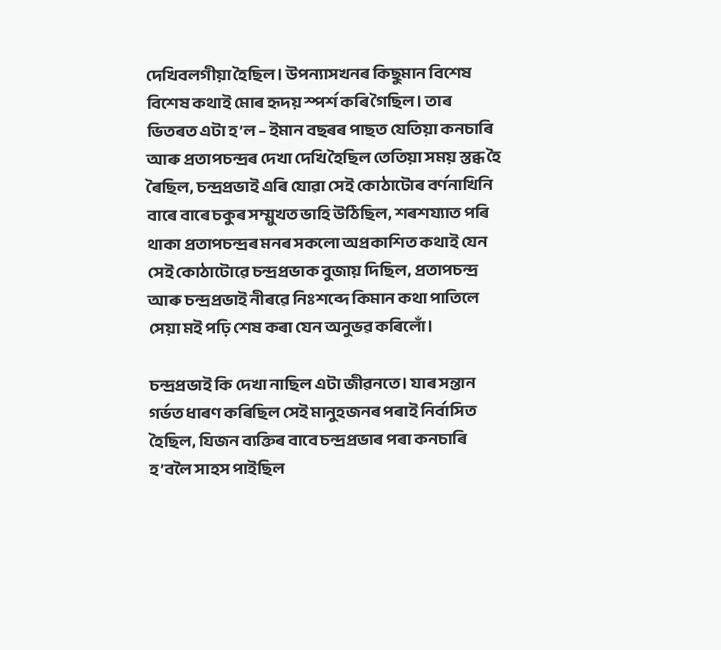দেখিবলগীয়া হৈছিল। উপন্যাসখনৰ কিছুমান বিশেষ বিশেষ কথাই মোৰ হৃদয় স্পৰ্শ কৰি গৈছিল। তাৰ ভিতৰত এটা হ’ল – ইমান বছৰৰ পাছত যেতিয়া কনচাৰি আৰু প্ৰতাপচন্দ্ৰৰ দেখা দেখি হৈছিল তেতিয়া সময় স্তব্ধ হৈ ৰৈছিল, চন্দ্ৰপ্ৰভাই এৰি যোৱা সেই কোঠাটোৰ বৰ্ণনাখিনি বাৰে বাৰে চকুৰ সম্মুখত ভাহি উঠিছিল, শৰশয্যাত পৰি থাকা প্ৰতাপচন্দ্ৰৰ মনৰ সকলো অপ্ৰকাশিত কথাই যেন সেই কোঠাটোৱে চন্দ্ৰপ্ৰভাক বুজায় দিছিল, প্ৰতাপচন্দ্ৰ আৰু চন্দ্ৰপ্ৰভাই নীৰৱে নিঃশব্দে কিমান কথা পাতিলে সেয়া মই পঢ়ি শেষ কৰা যেন অনুভৱ কৰিলোঁ।

চন্দ্ৰপ্ৰভাই কি দেখা নাছিল এটা জীৱনতে। যাৰ সন্তান গৰ্ভত ধাৰণ কৰিছিল সেই মানুহজনৰ পৰাই নিৰ্বাসিত হৈছিল, যিজন ব্যক্তিৰ বাবে চন্দ্ৰপ্ৰভাৰ পৰা কনচাৰি হ’বলৈ সাহস পাইছিল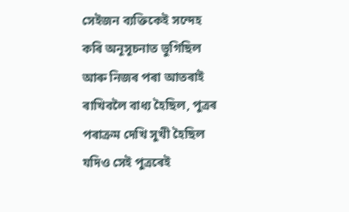সেইজন ব্যক্তিকেই সন্দেহ কৰি অনূসূচনাত ভুগিছিল আৰু নিজৰ পৰা আতৰাই ৰাখিবলৈ বাধ্য হৈছিল, পুত্ৰৰ পৰাক্ৰম দেখি সুখী হৈছিল যদিও সেই পুত্ৰৰেই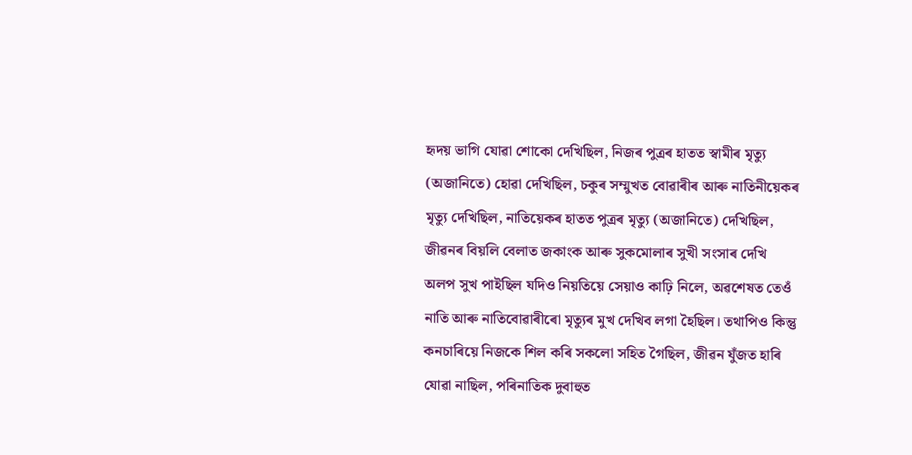হৃদয় ভাগি যোৱা শোকো দেখিছিল, নিজৰ পুত্ৰৰ হাতত স্বামীৰ মৃত্যু (অজানিতে) হোৱা দেখিছিল, চকুৰ সম্মুখত বোৱাৰীৰ আৰু নাতিনীয়েকৰ মৃত্যু দেখিছিল, নাতিয়েকৰ হাতত পুত্ৰৰ মৃত্যু (অজানিতে) দেখিছিল, জীৱনৰ বিয়লি বেলাত জকাংক আৰু সুকমোলাৰ সুখী সংসাৰ দেখি অলপ সুখ পাইছিল যদিও নিয়তিয়ে সেয়াও কাঢ়ি নিলে, অৱশেষত তেওঁ নাতি আৰু নাতিবোৱাৰীৰো মৃত্যুৰ মুখ দেখিব লগা হৈছিল। তথাপিও কিন্তু কনচাৰিয়ে নিজকে শিল কৰি সকলো সহিত গৈছিল, জীৱন যুঁজত হাৰি যোৱা নাছিল, পৰিনাতিক দুবাহুত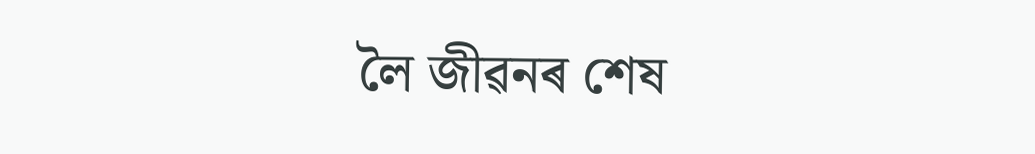লৈ জীৱনৰ শেষ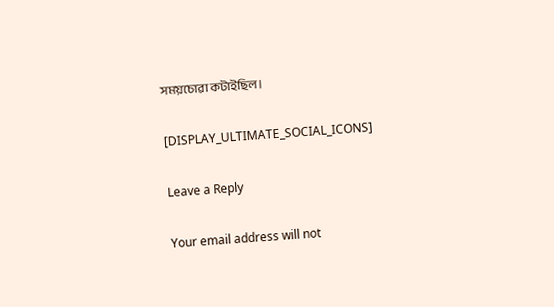সময়চোৱা কটাইছিল।

[DISPLAY_ULTIMATE_SOCIAL_ICONS]

Leave a Reply

Your email address will not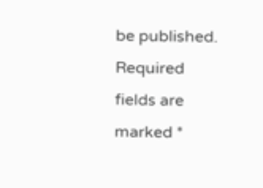be published. Required fields are marked *